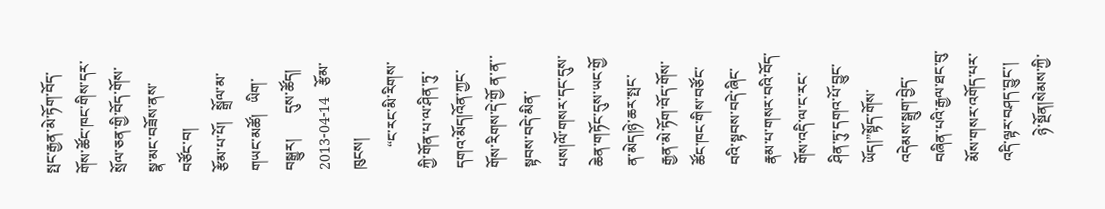སྤང་རྒྱན་མེ་ཏོག་བོད་གོས་ཚོང་ཁང་གིས་དར་སྲོལ་ཅན་གྱི་བོད་གོས་སྣ་མང་བཟོས་ནས་བཙོང་བ།
རྩོམ་པ་པོ།   སྒྲོལ་མ་གཡང་མཚོ།   ཡིག་བསྒྱུར།       དུས་ཚོད།   2013-04-14   རྩོམ་ཁུངས།
      “ང་རང་མི་རིགས་ཀྱི་གོན་པ་ལ་ཤིན་ཏུ་དགའ་མོད།འོན་ཀྱང་གོས་རིགས་དེ་གྱོ ན་ན་་སྟབས་བདེ་མིན་པས།ལོ་གསར་དང་དུས་ཆེན་གཏོང་དུས་ཡང་གྱོ ན་མེད།ཉེ་ཆར་སྤང་རྒྱན་མེ་ཏོག་བོད་གོས་ཚོང་ཁང་གིས་བཙོང་བའི་སྟབས་བདེ་ཞིང་རྣམ་པ་གསར་བའི་བོད་གོས་འདི་ལ་ང་རང་ཤིན་ཏུ་དགའ་པོ་བྱུང་ཡོད།”སྟོད་གོས་འདེམས་སྒྲུག་བྱེད་བཞིན་པའི་རྒྱལ་ཐང་བུ་མོས་གསར་འགོད་པར་འདི་ལྟར་བཤད་བྱུང་།
       ཉེ་སྔོན།སེམས་ཀྱི་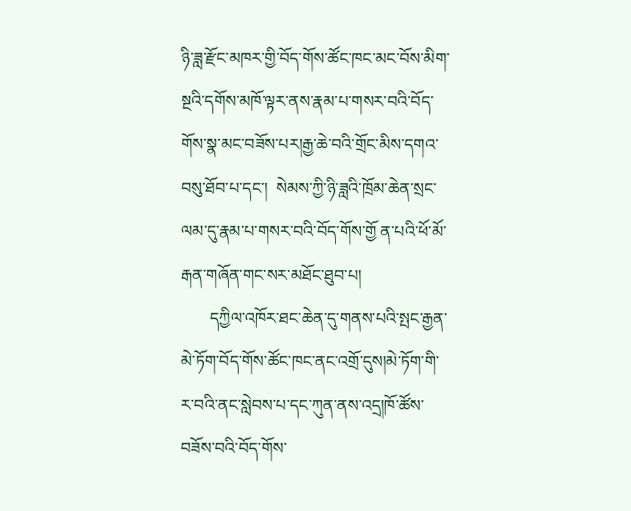ཉི་ཟླ་རྫོང་མཁར་གྱི་བོད་གོས་ཚོང་ཁང་མང་བོས་མིག་སྔའི་དགོས་མཁོ་ལྟར་ནས་རྣམ་པ་གསར་བའི་བོད་གོས་སྣ་མང་བཟོས་པར།རྒྱ་ཆེ་བའི་གྲོང་མིས་དགའ་བསུ་ཐོབ་པ་དང་།  སེམས་ཀྱི་ཉི་ཟླའི་ཁྲོམ་ཆེན་སྲང་ལམ་དུ་རྣམ་པ་གསར་བའི་བོད་གོས་གྱོ ན་པའི་ཕོ་མོ་རྒན་གཞོན་གང་སར་མཐོང་ཐུབ་པ།
       དཀྱིལ་འཁོར་ཐང་ཆེན་དུ་གནས་པའི་སྤང་རྒྱན་མེ་ཏོག་བོད་གོས་ཚོང་ཁང་ནང་འགྲོ་དུས།མེ་ཏོག་གི་ར་བའི་ནང་སླེབས་པ་དང་ཀུན་ནས་འདྲ།ཁོ་ཚོས་བཟོས་བའི་བོད་གོས་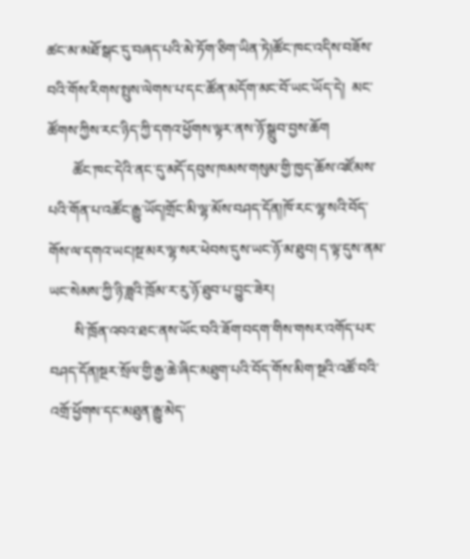ཚང་མ་མཐོ་སྒང་དུ་བཞད་པའི་མེ་ཏོག་ཅིག་ཡིན་ཏེ།ཚོང་ཁང་འདིས་བཟོས་བའི་གོས་རིགས་སྤུས་ལེགས་པ་དང་ཚོན་མདོག་མང་བོ་ཡང་ཡོད་དེ།  མང་ཚོགས་ཀྱིས་རང་ཉིད་ཀྱི་དགའ་ཕྱོགས་ལྟར་ནས་ཉོ་སྒྲུབ་བྱས་ཆོག
       ཚོང་ཁང་དེའི་ནང་དུ་མདོ་དབུས་ཁམས་གསུམ་གྱི་ཁྱད་ཆོས་འཛོམས་པའི་གོན་པ་འཚོང་རྒྱུ་ཡོད།གྲོང་མི་ལྷ་མོས་བཤད་དོན།ཁོ་རང་ལྷ་སའི་བོད་གོས་ལ་དགའ་ཡང།སྔ་མར་ལྷ་སར་ཕེབས་དུས་ཡང་ཉོ་མ་ཐུབ། ད་ལྟ་དུས་ནམ་ཡང་སེམས་ཀྱི་ཉི་ཟླའི་ཁྲོམ་ར་རུ་ཉོ་ཐུབ་པ་བྱུང་ཟེར།
       སི་ཁྲོན་འབའ་ཐང་ནས་ཡོང་བའི་ཟོག་བདག་གིས་གསར་འགོད་པར་བཤད་དོན།སྔར་སྲོལ་གྱི་རྒྱ་ཆེ་ཞིང་མཐུག་པའི་བོད་གོས་མིག་སྔའི་འཚོ་བའི་འགྲོ་ཕྱོགས་དང་མཐུན་རྒྱུ་མེད་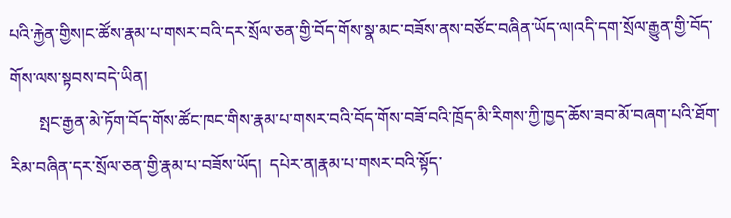པའི་རྐྱེན་གྱིས།ང་ཚོས་རྣམ་པ་གསར་བའི་དར་སྲོལ་ཅན་གྱི་བོད་གོས་སྣ་མང་བཟོས་ནས་བཙོང་བཞིན་ཡོད་ལ།འདི་དག་སྲོལ་རྒྱུན་གྱི་བོད་གོས་ལས་སྟབས་བདེ་ཡིན།
       སྤང་རྒྱན་མེ་ཏོག་བོད་གོས་ཚོང་ཁང་གིས་རྣམ་པ་གསར་བའི་བོད་གོས་བཟོ་བའི་ཁྲོད་མི་རིགས་ཀྱི་ཁྱད་ཆོས་ཟབ་མོ་བཞག་པའི་ཐོག་རིམ་བཞིན་དར་སྲོལ་ཅན་གྱི་རྣམ་པ་བཟོས་ཡོད།  དཔེར་ན།རྣམ་པ་གསར་བའི་སྟོད་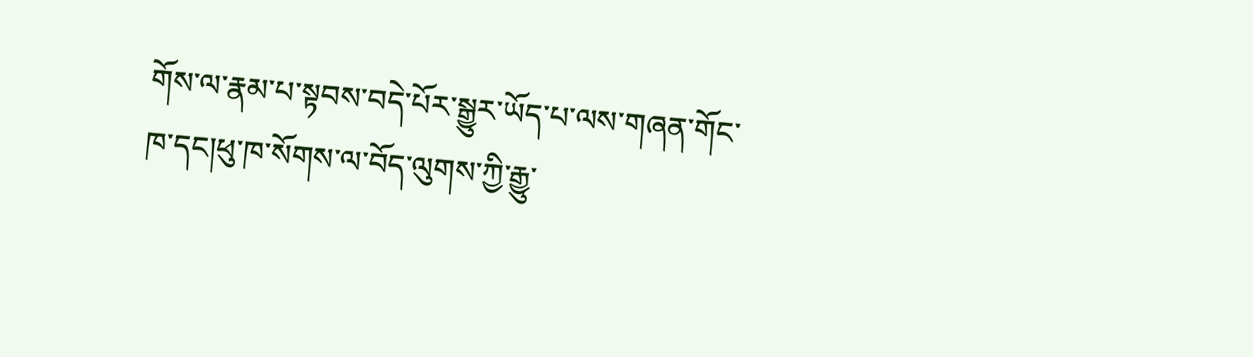གོས་ལ་རྣམ་པ་སྟབས་བདེ་པོར་སྒྱུར་ཡོད་པ་ལས་གཞན་གོང་ཁ་དང།ཕུ་ཁ་སོགས་ལ་བོད་ལུགས་ཀྱི་རྒྱུ་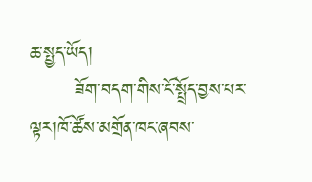ཆ་སྤྱད་ཡོད།
       ཟོག་བདག་གིས་ངོ་སྤྲོད་བྱས་པར་ལྟར།ཁོ་ཚོས་མགྲོན་ཁང་ཞབས་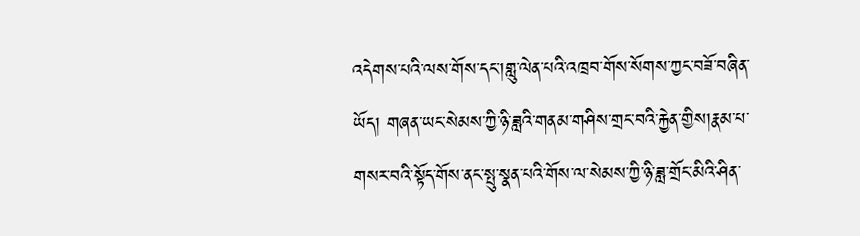འདེགས་པའི་ལས་གོས་དང་།གླུ་ལེན་པའི་འཁྲབ་གོས་སོགས་ཀྱང་བཟོ་བཞིན་ཡོད། གཞན་ཡང་སེམས་ཀྱི་ཉི་ཟླའི་གནམ་གཤིས་གྲང་བའི་རྐྱེན་གྱིས།རྣམ་པ་གསར་བའི་སྟོད་གོས་ནང་སྤུ་སྣན་པའི་གོས་ལ་སེམས་ཀྱི་ཉི་ཟླ་གྲོང་མིའི་ཤིན་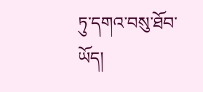ཏུ་དགའ་བསུ་ཐོབ་ཡོད།